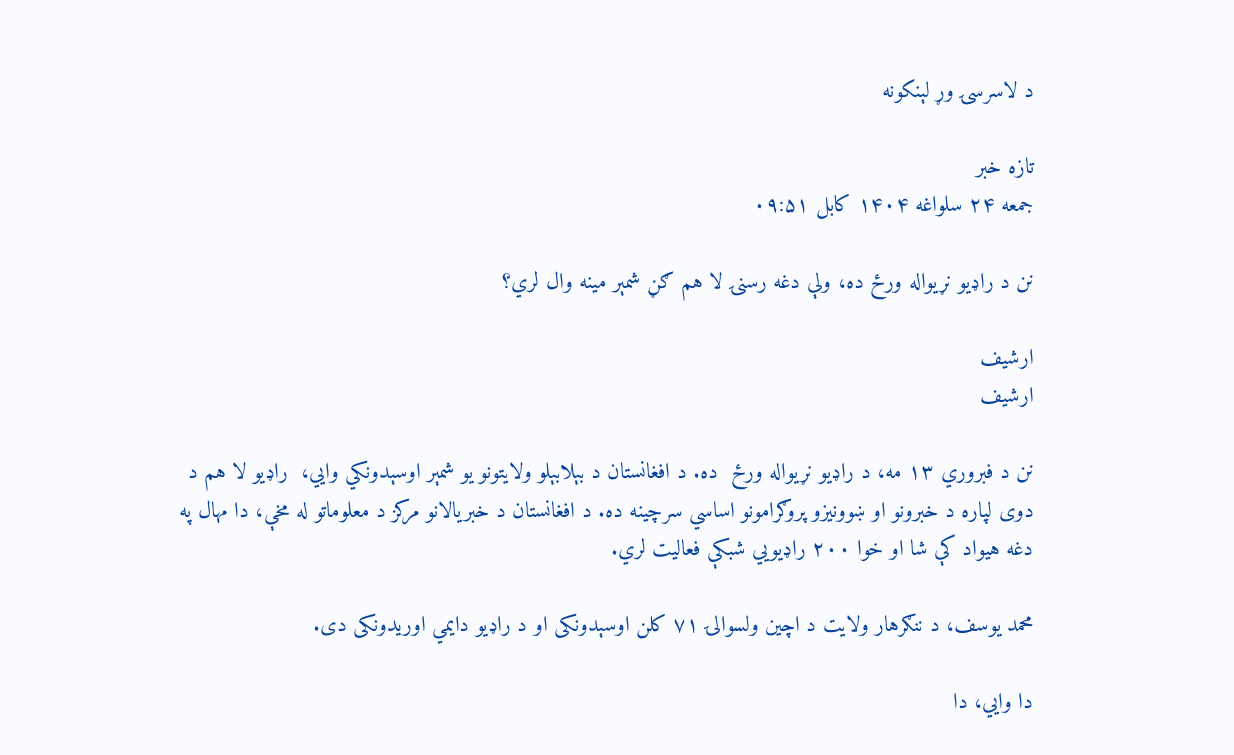د لاسرسۍ وړ لېنکونه

تازه خبر
جمعه ۲۴ سلواغه ۱۴۰۴ کابل ۰۹:۵۱

نن د راډیو نړیواله ورځ ده، ولې دغه رسنۍ لا هم ګڼ شمېر مینه وال لري؟

ارشیف
ارشیف

نن د فبروري ۱۳ مه، د راډیو نړیواله ورځ  ده. د افغانستان د بېلابېلو ولایتونو یو شمېر اوسېدونکي وايي،  راډیو لا هم د دوی لپاره د خبرونو او ښوونیزو پروګرامونو اساسي سرچینه ده. د افغانستان د خبریالانو مرکز د معلوماتو له مخې، دا مهال په دغه هیواد کې شا او خوا ۲۰۰ راډیويي شبکې فعالیت لري.

محمد یوسف، د ننګرهار ولایت د اچین ولسوالۍ ۷۱ کلن اوسېدونکی او د راډيو دایمي اوریدونکی دی.

دا وايي، دا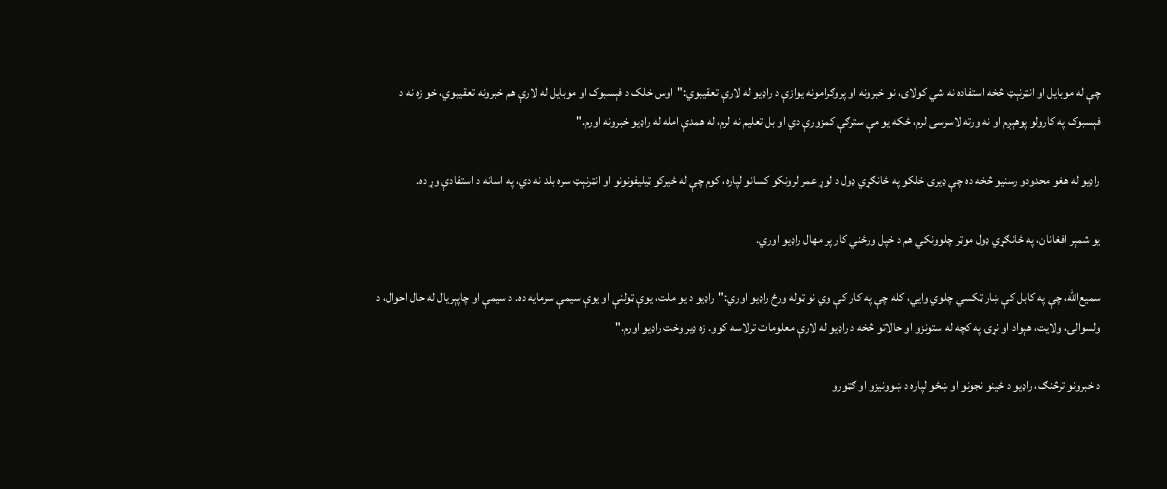چې له موبایل او انټرنېټ څخه استفاده نه شي کولای، نو خبرونه او پروګرامونه یوازې د راډیو له لارې تعقیبوي:"اوس خلک د فېسبوک او موبایل له لارې هم خبرونه تعقیبوي، خو زه نه د فېسبوک په کارولو پوهېږم او نه ورته لاسرسی لرم، ځکه یو مې سترګې کمزورې دي او بل تعلیم نه لرم، له همدې امله له راډیو خبرونه اورم."

راډیو له هغو محدودو رسنیو څخه ده چې ډیری خلکو په ځانګړي ډول د لوړ عمر لرونکو کسانو لپاره، کوم چې له ځیرکو ټیلیفونونو او انټرنېټ سره بلد نه دي، په اسانه د استفادې وړ ده.

یو شمېر افغانان، په ځانګړي ډول موټر چلوونکي هم د خپل ورځني کار پر مهال راډیو اوري.

سمیع‌الله، چې په کابل کې ښار ټکسي چلوي وايي، کله چې په کار کې وي نو ټوله ورځ راډیو اوري:"راډیو د یو ملت، یوې ټولنې او یوې سیمې سرمایه ده. د سیمې او چاپېریال له حال احوال، د ولسوالۍ، ولایت، هېواد او نړۍ په کچه له ستونزو او حالاتو څخه د راډیو له لارې معلومات ترلاسه کوو. زه ډیر وخت راډیو اورم."

د خبرونو ترڅنګ، راډیو د ځینو نجونو او ښځو لپاره د ښوونیزو او ګټورو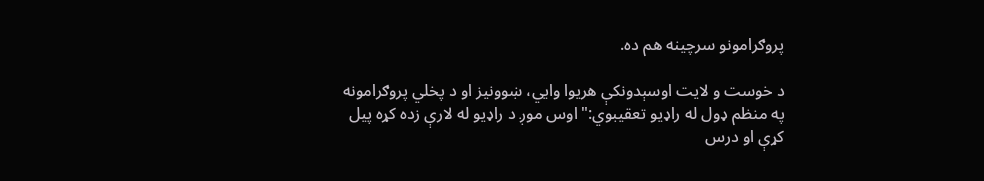پروګرامونو سرچینه هم ده.

د خوست و لایت اوسېدونکې هریوا وايي، ښوونیز او د پخلي پروګرامونه په منظم ډول له راډیو تعقیبوي:"اوس موږ د راډیو له لارې زده کړه پیل کړې او درس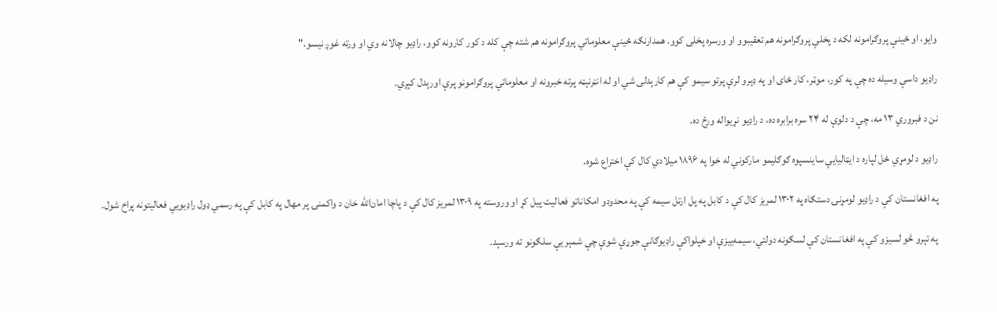وایو، او ځینې پروګرامونه لکه د پخلي پروګرامونه هم تعقیبوو او ورسره پخلی کوو. همدارنګه ځینې معلوماتي پروګرامونه هم شته چې کله د کور کارونه کوو، راډیو چالانه وي او ورته غوږ نیسو."

راډیو داسې وسیله ده چې په کور، موټر، کار ځای او په ډېرو لرې پرتو سیمو کې هم کارېدلی شي او له انټرنېټه پرته خبرونه او معلوماتي پروګرامونو پرې اورېدل کېږي.

نن د فبروري ۱۳ مه، چې د دلوې له ۲۴ سره برابره ده، د راډیو نړیواله ورځ ده.

راډیو د لومړي ځل لپاره د ایټالیايي ساینسپوه ګوګلیمو مارکوني له خوا په ۱۸۹۶ میلادي کال کې اختراع شوه.

په افغانستان کې د راډیو لومړنۍ دستګاه په ۱۳۰۲ لمریز کال کې د کابل په پل ارتل سیمه کې په محدودو امکاناتو فعالیت پیل کړ او وروسته په ۱۳۰۹ لمریز کال کې د پاچا امان‌الله خان د واکمنۍ پر مهال په کابل کې په رسمي ډول راډیويي فعالیتونه پراخ شول.

په تېرو څو لسیزو کې په افغانستان کې لسګونه دولتي، سیمه‌ییزې او خپلواکې راډیوګانې جوړې شوې چې شمېر یې سلګونو ته ورسېد.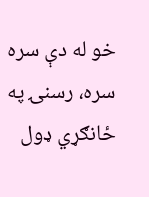خو له دې سره سره، رسنۍ په ځانګړي ډول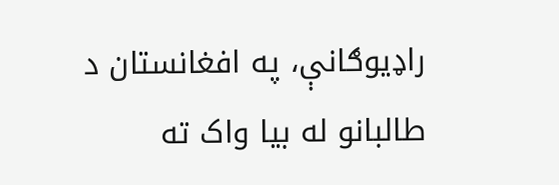راډیوګانې، په افغانستان د طالبانو له بیا واک ته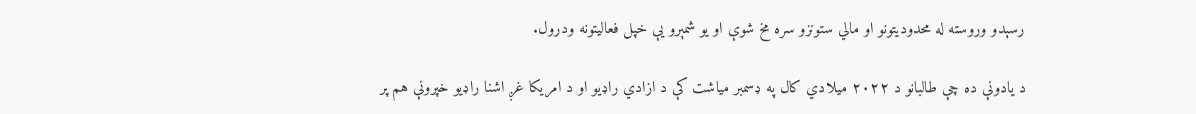رسېدو وروسته له محدودیتونو او مالي ستونزو سره مخ شوې او یو شمېرو یې خپل فعالیتونه ودرول.

د یادونې ده چې طالبانو د ۲۰۲۲ میلادي کال په ډسمبر میاشت کې د ازادي راډیو او د امریکا غږ اشنا راډیو خپرونې هم پر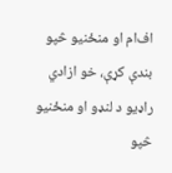اف‌ام او منځنیو څپو بندې کړې، خو ازادي راډیو د لنډو او منځنیو څپو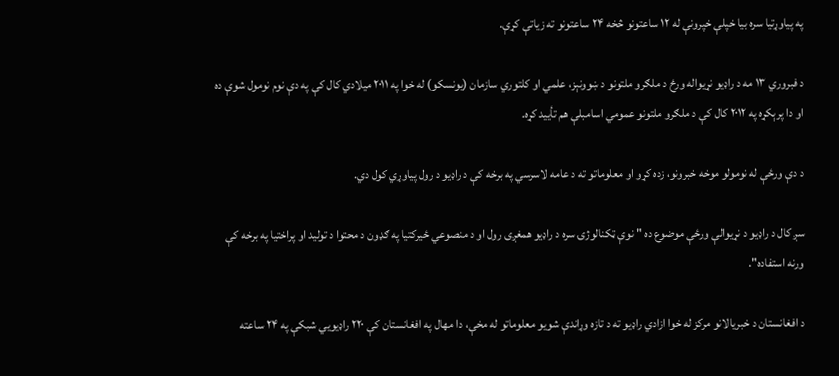په پیاوړتیا سره بیا خپلې خپرونې له ۱۲ ساعتونو څخه ۲۴ ساعتونو ته زیاتې کړې.

د فبروري ۱۳ مه د راډیو نړیواله ورځ د ملګرو ملتونو د ښوونېز، علمي او کلتوري سازمان (یونسکو) له خوا په ۲۰۱۱ میلادي کال کې په دې نوم نومول شوې ده او دا پرېکړه په ۲۰۱۲ کال کې د ملګرو ملتونو عمومي اسامبلې هم تأیید کړه.

د دې ورځې له نومولو موخه خبرونو، زده کړو او معلوماتو ته د عامه لاسرسي په برخه کې د راډیو د رول پیاوړي کول دي.

سږ کال د راډیو د نړیوالې ورځې موضوع ده " نوې ټکنالوژۍ سره د راډیو همغږی رول او د منصوعي ځیرکتیا په ګډون د محتوا د تولید او پراختیا په برخه کې ورنه استفاده".

د افغانستان د خبریالانو مرکز له خوا ازادي راډیو ته د تازه وړاندې شویو معلوماتو له مخې، دا مهال په افغانستان کې ۲۲۰ راډیويي شبکې په ۲۴ ساعته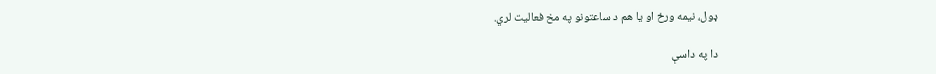ډول، نیمه ورځ او یا هم د ساعتونو په مخ فعالیت لري.

دا په داسې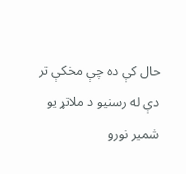حال کې ده چې مخکې تر دې له رسنیو د ملاتړ یو شمیر نورو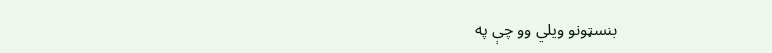بنسټونو ویلي وو چې په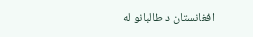افغانستان د طالبانو له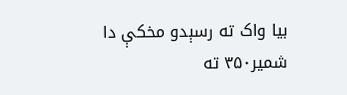بیا واک ته رسېدو مخکې دا شمیر۳۵۰ ته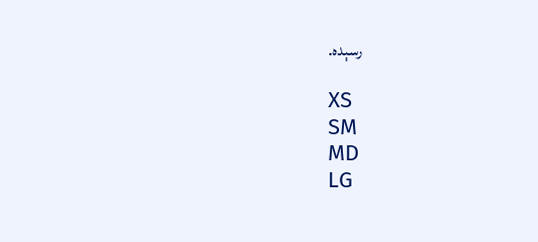رسېده.

XS
SM
MD
LG